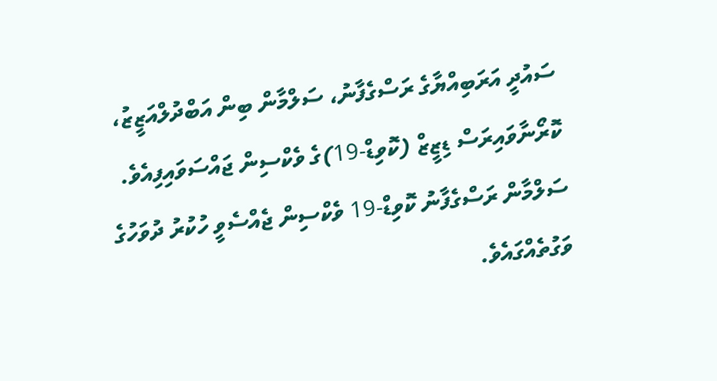ސައުދީ އަރަބިއްޔާގެ ރަސްގެފާނު، ސަލްމާން ބިން އަބްދުލްއަޒީޒު، ކޮރޯނާވައިރަސް ޑިޒީޒް (ކޮވިޑް-19)ގެ ވެކްސިން ޖައްސަވައިފިއެވެ.
ސަލްމާން ރަސްގެފާނު ކޮވިޑް-19 ވެކްސިން ޖެއްސެވީ ހުކުރު ދުވަހުގެ ވަގުތެއްގައެވެ.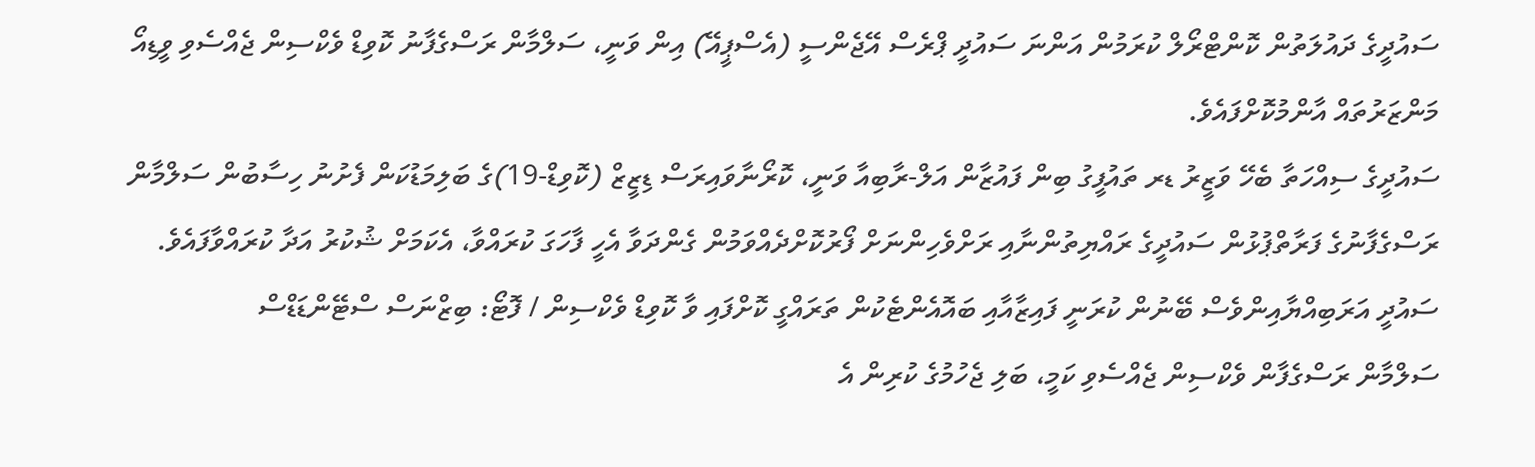ސައުދީގެ ދައުލަތުން ކޮންޓްރޯލް ކުރަމުން އަންނަ ސައުދީ ޕްރެސް އޭޖެންސީ (އެސްޕީއޭ) އިން ވަނީ، ސަލްމާން ރަސްގެފާނު ކޮވިޑް ވެކްސިން ޖެއްސެވި ވީޑިއޯ މަންޒަރުތައް އާންމުކޮށްފައެވެ.
ސައުދީގެ ސިއްހަތާ ބެހޭ ވަޒީރު ޑރ ތައުފީގު ބިން ފައުޒާން އަލް-ރާބިއާ ވަނީ، ކޮރޯނާވައިރަސް ޑިޒީޒް (ކޮވިޑް-19)ގެ ބަލިމަޑުކަން ފެށުނު ހިސާބުން ސަލްމާން ރަސްގެފާނުގެ ފަރާތްޕުޅުން ސައުދީގެ ރައްޔިތުންނާއި ރަށްވެހިންނަށް ފޯރުކޮށްދެއްވަމުން ގެންދަވާ އެހީ ފާހަގަ ކުރައްވާ، އެކަމަށް ޝުކުރު އަދާ ކުރައްވާފައެވެ.
ސައުދީ އަރަބިއްޔާއިންވެސް ބޭނުން ކުރަނީ ފައިޒާއާއި ބައޮއެންޓެކުން ތަރައްގީ ކޮށްފައި ވާ ކޮވިޑް ވެކްސިން / ފޮޓޯ: ބިޒްނަސް ސްޓޭންޑަޑްސް
ސަލްމާން ރަސްގެފާން ވެކްސިން ޖެއްސެވި ކަމީ، ބަލި ޖެހުމުގެ ކުރިން އެ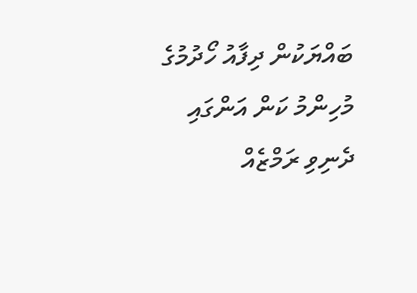ބައްޔަކުން ދިފާއު ހޯދުމުގެ މުހިންމު ކަން އަންގައި ދެނިވި ރަމްޒެއް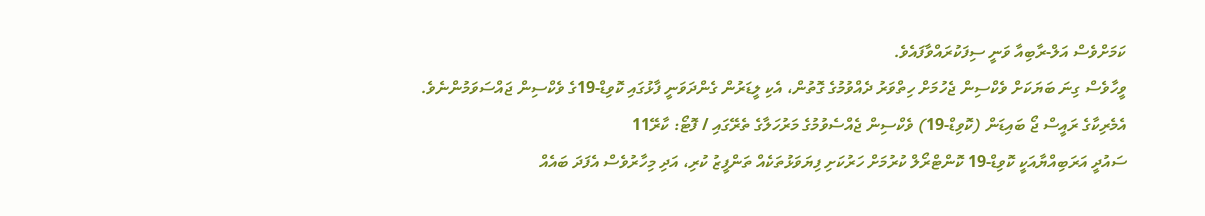ކަމަށްވެސް އަލް-ރާބިއާ ވަނީ ސިފަކުރައްވާފައެވެ.
ވީހާވެސް ގިނަ ބަޔަކަށް ވެކްސިން ޖެހުމަށް ހިތްވަރު ދެއްވުމުގެ ގޮތުން، އެކި ލީޑަރުން ގެންދަވަނީ ފާޅުގައި ކޮވިޑް-19ގެ ވެކްސިން ޖައްސަވަމުންނެވެ.
އެމެރިކާގެ ރައީސް ޖޯ ބައިޑަން (ކޮވިޑް-19) ވެކްސިން ޖެއްސެވުމުގެ މަރުހަލާގެ ތެރޭގައި / ފޮޓޯ: ކާރޭ11
ސައުދީ އަރަބިއްޔާއަކީ ކޮވިޑް-19 ކޮންޓްރޯލް ކުރުމަށް ހަރުކަށި ފިޔަވަޅުތަކެއް ތަންފީޒު ކުރި، އަދި މިހާރުވެސް އެފަދަ ބައެއް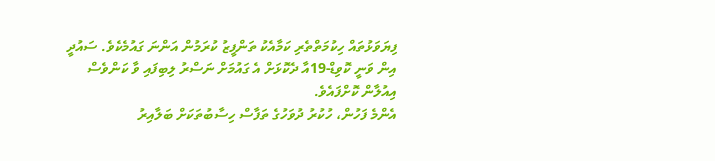ފިޔަވަޅުތައް ހިކުމަތްތެރި ކަމާއެކު ތަންފީޒު ކުރަމުން އަންނަ ގައުމެކެވެ. ސައުދީ އިން ވަނީ ކޮވިޑް-19އާ ދެކޮޅަށް އެ ގައުމަށް ނަސްރު ލިބިފައި ވާ ކަންވެސް އިއުލާން ކޮށްފައެވެ.
އެންމެ ފަހުން، ހުކުރު ދުވަހުގެ ތަފާސް ހިސާބުތަކަށް ބަލާއިރު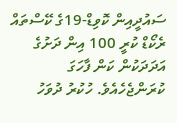ސައުދީއިން ކޮވިޑް-19ގެ ކޭސްތައް ރެކޯޑް ކުރީ 100 އިން ދަށުގެ އަދަދަކުން ކަން ފާހަގަ ކުރަންޖެހެއެވެ. ހުކުރު ދުވަހު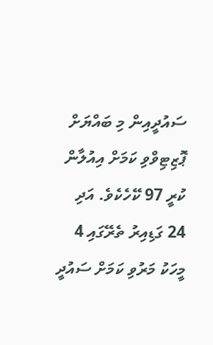ސައުދީއިން މި ބައްޔަށް ޕޮޒިޓިވްވި ކަމަށް އިއުލާން ކުރީ 97 ކޭހެކެވެ. އަދި 24 ގަޑިއިރު ތެރޭގައި 4 މީހަކު މަރުވި ކަމަށް ސައުދީ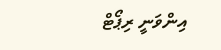އިންވަނީ ރިޕޯޓް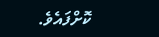ކޮށްފައެވެ.